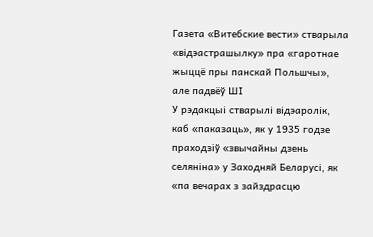Газета «Витебские вести» стварыла «відэастрашылку» пра «гаротнае жыццё пры панскай Польшчы», але падвёў ШІ
У рэдакцыі стварылі відэаролік, каб «паказаць», як у 1935 годзе праходзіў «звычайны дзень селяніна» у Заходняй Беларусі, як «па вечарах з зайздрасцю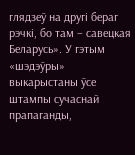глядзеў на другі бераг рэчкі, бо там – савецкая Беларусь». У гэтым «шэдэўры» выкарыстаны ўсе штампы сучаснай прапаганды,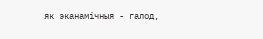як эканамічныя - галод,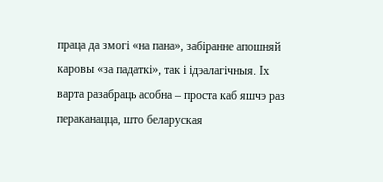праца да змогі «на пана», забіранне апошняй каровы «за падаткі», так і ідэалагічныя. Іх варта разабраць асобна – проста каб яшчэ раз пераканацца, што беларуская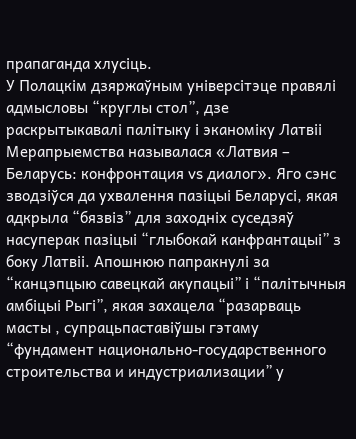прапаганда хлусіць.
У Полацкім дзяржаўным універсітэце правялі адмысловы “круглы стол”, дзе раскрытыкавалі палітыку і эканоміку Латвіі
Мерапрыемства называлася «Латвия – Беларусь: конфронтация vs диалог». Яго сэнс зводзіўся да ухвалення пазіцыі Беларусі, якая адкрыла “бязвіз” для заходніх суседзяў насуперак пазіцыі “глыбокай канфрантацыі” з боку Латвіі. Апошнюю папракнулі за “канцэпцыю савецкай акупацыі” і “палітычныя амбіцыі Рыгі”, якая захацела “разарваць масты , супрацьпаставіўшы гэтаму “фундамент национально-государственного строительства и индустриализации” у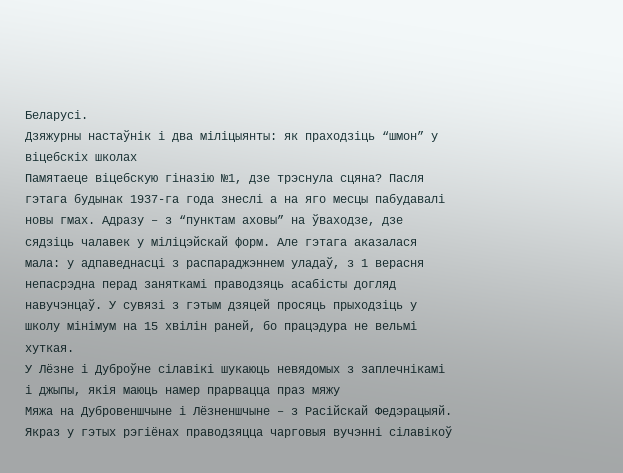Беларусі.
Дзяжурны настаўнік і два міліцыянты: як праходзіць “шмон” у віцебскіх школах
Памятаеце віцебскую гіназію №1, дзе трэснула сцяна? Пасля гэтага будынак 1937-га года знеслі а на яго месцы пабудавалі новы гмах. Адразу – з “пунктам аховы” на ўваходзе, дзе сядзіць чалавек у міліцэйскай форм. Але гэтага аказалася мала: у адпаведнасці з распараджэннем уладаў, з 1 верасня непасрэдна перад заняткамі праводзяць асабісты догляд навучэнцаў. У сувязі з гэтым дзяцей просяць прыходзіць у школу мінімум на 15 хвілін раней, бо працэдура не вельмі хуткая.
У Лёзне і Дуброўне сілавікі шукаюць невядомых з заплечнікамі і джыпы, якія маюць намер прарвацца праз мяжу
Мяжа на Дубровеншчыне і Лёзненшчыне – з Расійскай Федэрацыяй. Якраз у гэтых рэгіёнах праводзяцца чарговыя вучэнні сілавікоў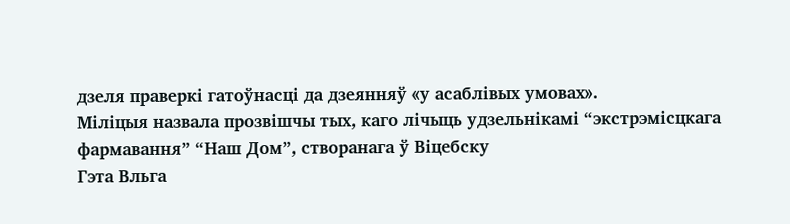дзеля праверкі гатоўнасці да дзеянняў «у асаблівых умовах».
Міліцыя назвала прозвішчы тых, каго лічыць удзельнікамі “экстрэмісцкага фармавання” “Наш Дом”, створанага ў Віцебску
Гэта Вльга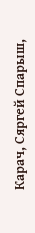Карач, Сяргей Спарыш,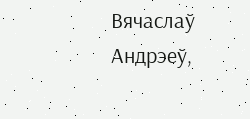Вячаслаў Андрэеў,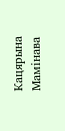Кацярына Мамінава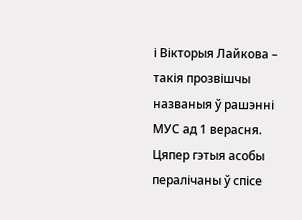і Вікторыя Лайкова – такія прозвішчы названыя ў рашэнні МУС ад 1 верасня. Цяпер гэтыя асобы пералічаны ў спісе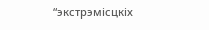“экстрэмісцкіх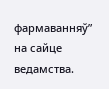фармаванняў” на сайце ведамства.